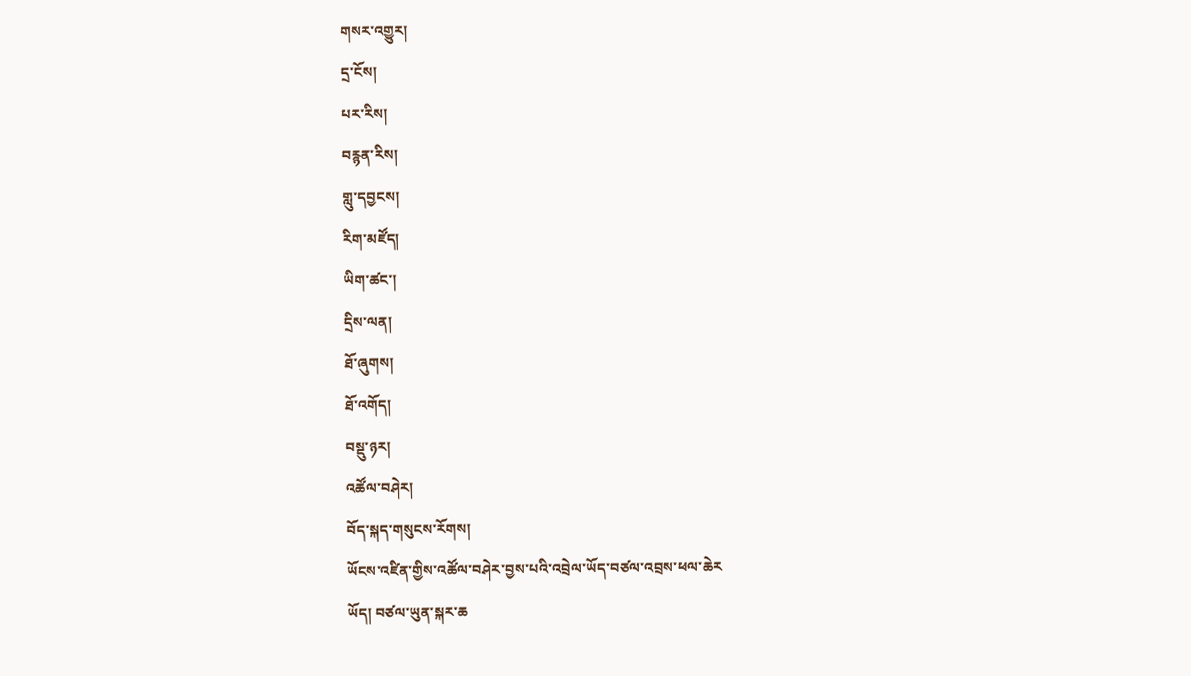གསར་འགྱུར།
དྲ་ངོས།
པར་རིས།
བརྙན་རིས།
གླུ་དབྱངས།
རིག་མཛོད།
ཡིག་ཚང་།
དྲིས་ལན།
ཐོ་ཞུགས།
ཐོ་འགོད།
བསྡུ་ཉར།
འཚོལ་བཤེར།
བོད་སྐད་གསུངས་རོགས།
ཡོངས་འཛིན་གྱིས་འཚོལ་བཤེར་བྱས་པའི་འབྲེལ་ཡོད་བཙལ་འབྲས་ཕལ་ཆེར
ཡོད། བཙལ་ཡུན་སྐར་ཆ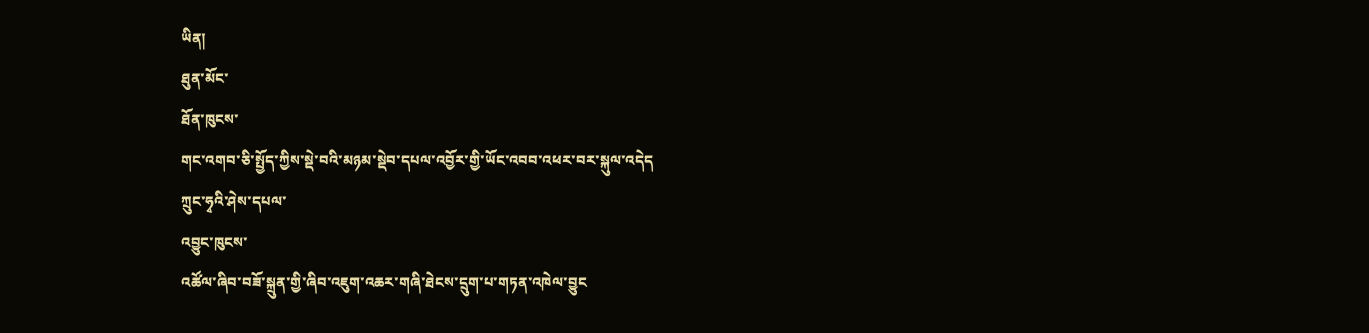ཡིན།
ཐུན་མོང་
ཐོན་ཁུངས་
གང་འགབ་ཅི་སྤྱོད་ཀྱིས་སྡེ་བའི་མཉམ་སྡེབ་དཔལ་འབྱོར་གྱི་ཡོང་འབབ་འཕར་བར་སྐུལ་འདེད
ཀྲུང་ཧྭའི་ཤེས་དཔལ་
འབྱུང་ཁུངས་
འཚོལ་ཞིབ་བཟོ་སྐྲུན་གྱི་ཞིབ་འཇུག་འཆར་གཞི་ཐེངས་དྲུག་པ་གཏན་འཁེལ་བྱུང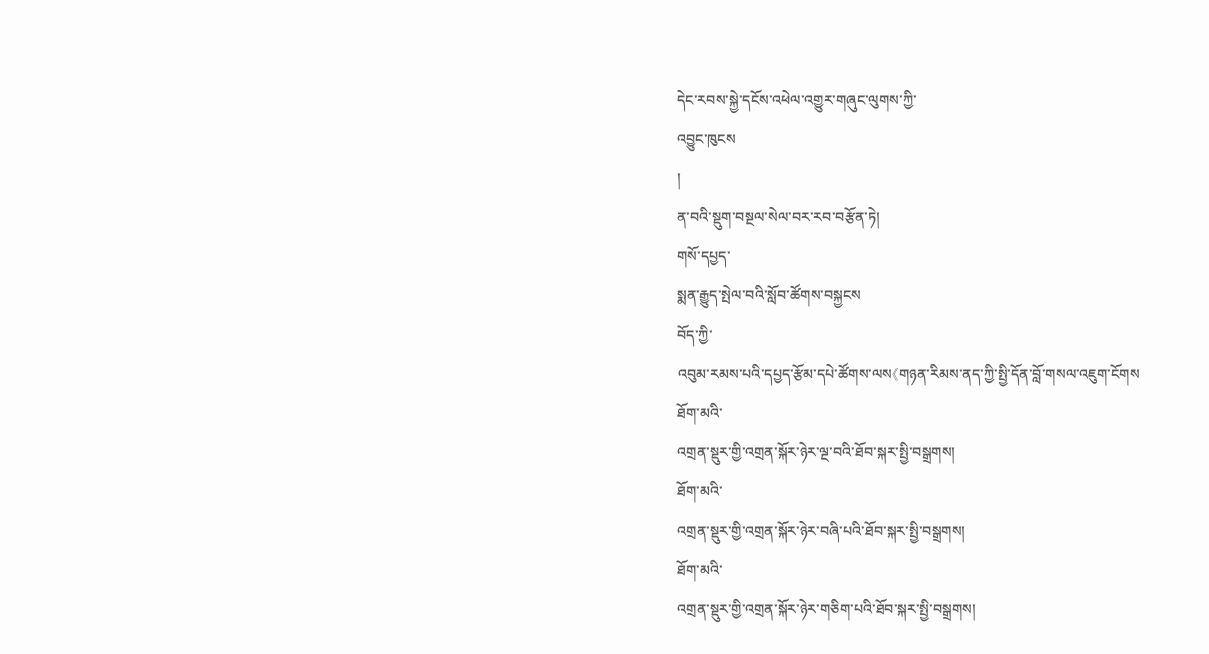དེང་རབས་སྐྱེ་དངོས་འཕེལ་འགྱུར་གཞུང་ལུགས་ཀྱི་
འབྱུང་ཁུངས
།
ན་བའི་སྡུག་བསྔལ་སེལ་བར་རབ་བརྩོན་ཏེ།
གསོ་དཔྱད་
སྨན་རྒྱུད་སྤེལ་བའི་སློབ་ཚོགས་བསྐྱངས
བོད་ཀྱི་
འབུམ་རམས་པའི་དཔྱད་རྩོམ་དཔེ་ཚོགས་ལས《གཉན་རིམས་ནད་ཀྱི་སྤྱི་དོན་བློ་གསལ་འཇུག་ངོགས
ཐོག་མའི་
འགྲན་སྡུར་གྱི་འགྲན་སྐོར་ཉེར་ལྔ་བའི་ཐོབ་སྐར་སྤྱི་བསྒྲགས།
ཐོག་མའི་
འགྲན་སྡུར་གྱི་འགྲན་སྐོར་ཉེར་བཞི་པའི་ཐོབ་སྐར་སྤྱི་བསྒྲགས།
ཐོག་མའི་
འགྲན་སྡུར་གྱི་འགྲན་སྐོར་ཉེར་གཅིག་པའི་ཐོབ་སྐར་སྤྱི་བསྒྲགས།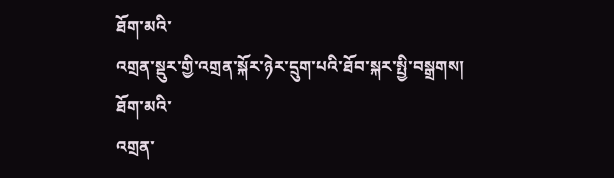ཐོག་མའི་
འགྲན་སྡུར་གྱི་འགྲན་སྐོར་ཉེར་དྲུག་པའི་ཐོབ་སྐར་སྤྱི་བསྒྲགས།
ཐོག་མའི་
འགྲན་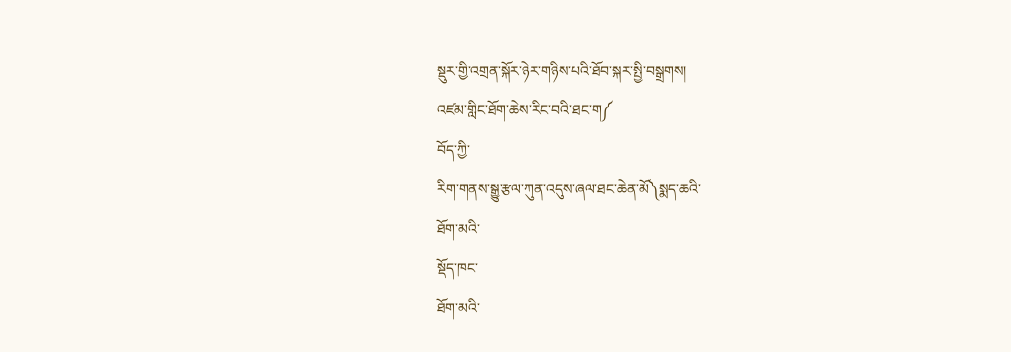སྡུར་གྱི་འགྲན་སྐོར་ཉེར་གཉིས་པའི་ཐོབ་སྐར་སྤྱི་བསྒྲགས།
འཛམ་གླིང་ཐོག་ཆེས་རིང་བའི་ཐང་ག༼
བོད་ཀྱི་
རིག་གནས་སྒྱུ་རྩལ་ཀུན་འདུས་ཞལ་ཐང་ཆེན་མོ༽སྨད་ཆའི་
ཐོག་མའི་
སྡོད་ཁང་
ཐོག་མའི་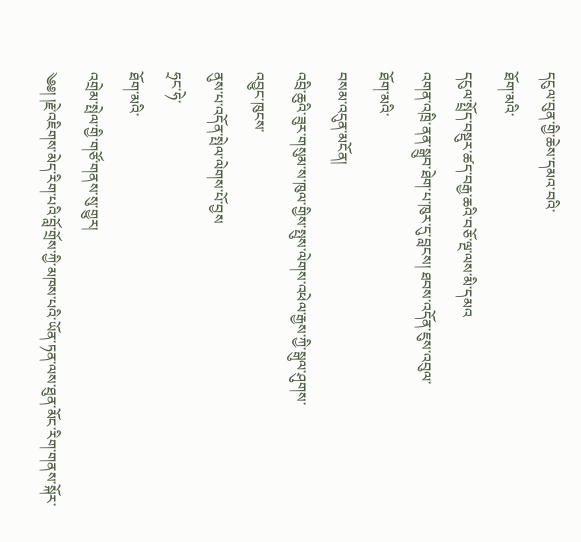དངུལ་བུན་གྱི་ཆེས་དམའ་བའི་
ཐོག་མའི་
དངུལ་སྤྲོད་བསྡུར་ཚད་བརྒྱ་ཆའི་བཅོ་ལྔ་ལས་མི་དམའ
འགན་འཁྲི་ནན་སྒྲུབ་ཐེག་པ་ཁུར་དུ་བླངས། ཐབས་འདོན་ཇུས་འབུལ་
ཐོག་མའི་
བསམ་འདུན་མངོན།
འབྲི་ཆུའི་ཟུར་གསུམ་ས་ཁུལ་གྱིས་སྤུས་ལེགས་འཕེལ་རྒྱས་ཀྱི་སྒུལ་ཤུགས་
འབྱུང་ཁུངས་
ནུས་པ་འདོན་སྤེལ་ལེགས་པོ་བྱས
ཧྲང་ཧེ་
ཐོག་མའི་
འགྲེམ་སྤེལ་གྱི་གཙོ་གནས་སུ་གྱུར།
༄༅། །རྗེ་འཇིགས་མེད་རིག་པའི་བློ་གྲོས་ཀྱི་མཁས་པའི་ཡོན་ཏན་ལས་ཐུན་མོང་རིག་གནས་སྐོར་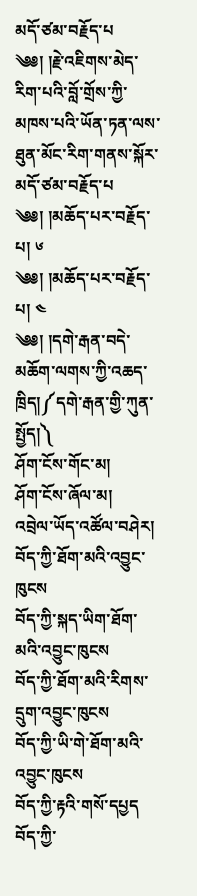མདོ་ཙམ་བརྗོད་པ
༄༅། །རྗེ་འཇིགས་མེད་རིག་པའི་བློ་གྲོས་ཀྱི་མཁས་པའི་ཡོན་ཏན་ལས་ཐུན་མོང་རིག་གནས་སྐོར་མདོ་ཙམ་བརྗོད་པ
༄༅། །མཆོད་པར་བརྗོད་པ། ༦
༄༅། །མཆོད་པར་བརྗོད་པ། ༤
༄༅། །དགེ་རྒན་བདེ་མཆོག་ལགས་ཀྱི་འཆད་ཁྲིད།༼དགེ་རྒན་གྱི་ཀུན་སྤྱོད།༽
ཤོག་ངོས་གོང་མ།
ཤོག་ངོས་ཞོལ་མ།
འབྲེལ་ཡོད་འཚོལ་བཤེར།
བོད་ཀྱི་ཐོག་མའི་འབྱུང་ཁུངས
བོད་ཀྱི་སྐད་ཡིག་ཐོག་མའི་འབྱུང་ཁུངས
བོད་ཀྱི་ཐོག་མའི་རིགས་དྲུག་འབྱུང་ཁུངས
བོད་ཀྱི་ཡི་གེ་ཐོག་མའི་འབྱུང་ཁུངས
བོད་ཀྱི་རྟའི་གསོ་དཔྱད
བོད་ཀྱི་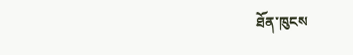ཐོན་ཁུངས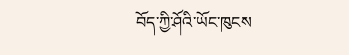བོད་ཀྱི་ཤོའི་ཡོང་ཁུངས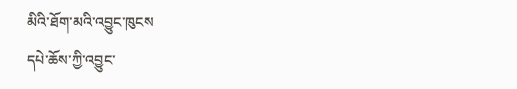མིའི་ཐོག་མའི་འབྱུང་ཁུངས
དཔེ་ཆོས་ཀྱི་འབྱུང་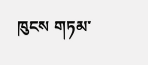ཁུངས གཏམ་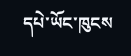དཔེ་ཡོང་ཁུངས